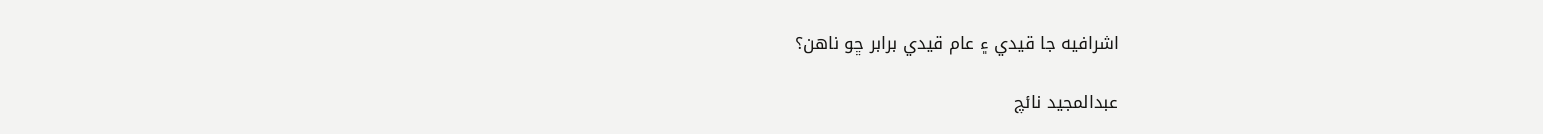اشرافيه جا قيدي ۽ عام قيدي برابر ڇو ناهن؟

عبدالمجيد نائچ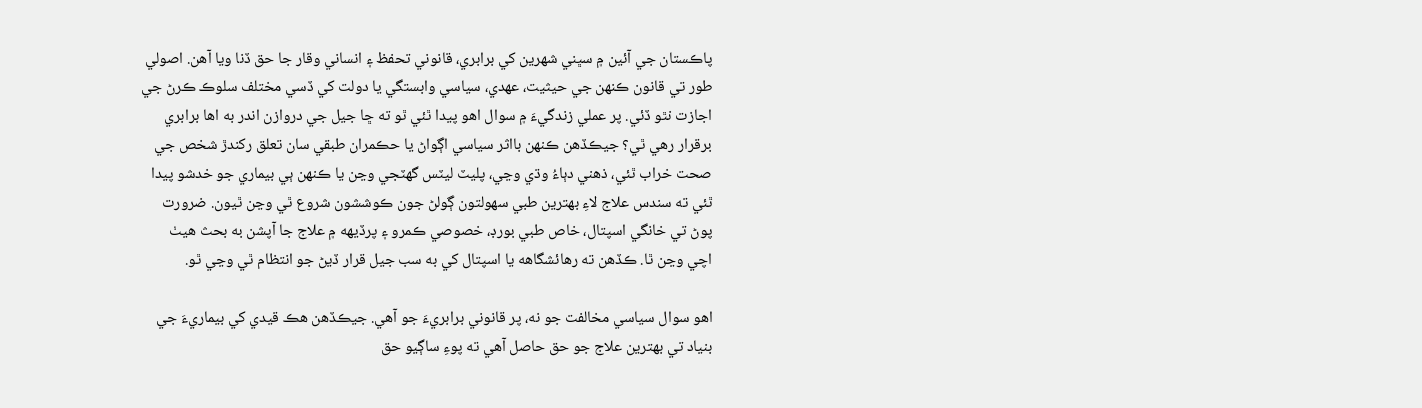پاڪستان جي آئين ۾ سڀني شهرين کي برابري، قانوني تحفظ ۽ انساني وقار جا حق ڏنا ويا آهن. اصولي طور تي قانون ڪنهن جي حيثيت، عهدي، سياسي وابستگي يا دولت کي ڏسي مختلف سلوڪ ڪرڻ جي اجازت نٿو ڏئي. پر عملي زندگيءَ ۾ سوال اهو پيدا ٿئي ٿو ته ڇا جيل جي دروازن اندر به اها برابري برقرار رهي ٿي؟ جيڪڏهن ڪنهن بااثر سياسي اڳواڻ يا حڪمران طبقي سان تعلق رکندڙ شخص جي صحت خراب ٿئي، ذهني دٻاءُ وڌي وڃي، پليٽ ليٽس گهٽجي وڃن يا ڪنهن ٻي بيماري جو خدشو پيدا ٿئي ته سندس علاج لاءِ بهترين طبي سهولتون ڳولڻ جون ڪوششون شروع ٿي وڃن ٿيون. ضرورت پوڻ تي خانگي اسپتال، خاص طبي بورڊ، خصوصي ڪمرو ۽ پرڏيهه ۾ علاج جا آپشن به بحث هيٺ اچي وڃن ٿا. ڪڏهن ته رهائشگاهه يا اسپتال کي به سب جيل قرار ڏيڻ جو انتظام ٿي وڃي ٿو.

اهو سوال سياسي مخالفت جو نه، پر قانوني برابريءَ جو آهي. جيڪڏهن هڪ قيدي کي بيماريءَ جي بنياد تي بهترين علاج جو حق حاصل آهي ته پوءِ ساڳيو حق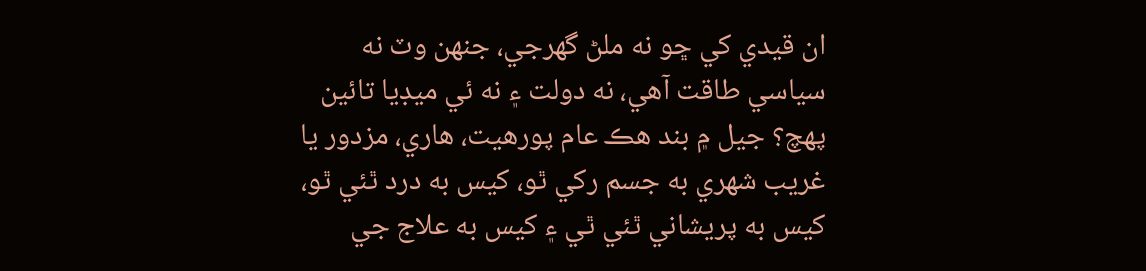ان قيدي کي ڇو نه ملڻ گهرجي، جنهن وٽ نه سياسي طاقت آهي، نه دولت ۽ نه ئي ميڊيا تائين پهچ؟ جيل ۾ بند هڪ عام پورهيت، هاري، مزدور يا غريب شهري به جسم رکي ٿو، کيس به درد ٿئي ٿو، کيس به پريشاني ٿئي ٿي ۽ کيس به علاج جي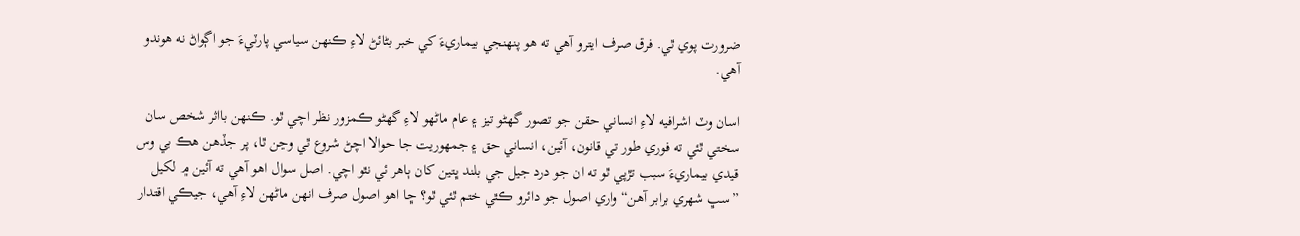ضرورت پوي ٿي. فرق صرف ايترو آهي ته هو پنهنجي بيماريءَ کي خبر بڻائڻ لاءِ ڪنهن سياسي پارٽيءَ جو اڳواڻ نه هوندو آهي.

اسان وٽ اشرافيه لاءِ انساني حقن جو تصور گهڻو تيز ۽ عام ماڻهو لاءِ گهڻو ڪمزور نظر اچي ٿو. ڪنهن بااثر شخص سان سختي ٿئي ته فوري طور تي قانون، آئين، انساني حق ۽ جمهوريت جا حوالا اچڻ شروع ٿي وڃن ٿا، پر جڏهن هڪ بي وس قيدي بيماريءَ سبب تڙپي ٿو ته ان جو درد جيل جي بلند ڀتين کان ٻاهر ئي نٿو اچي. اصل سوال اهو آهي ته آئين ۾ لکيل ”سڀ شهري برابر آهن“ واري اصول جو دائرو ڪٿي ختم ٿئي ٿو؟ ڇا اهو اصول صرف انهن ماڻهن لاءِ آهي، جيڪي اقتدار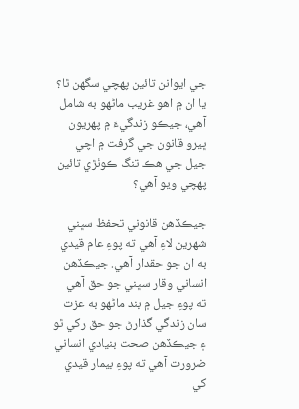جي ايوانن تائين پهچي سگهن ٿا؟ يا ان ۾ اهو غريب ماڻهو به شامل آهي، جيڪو زندگيءَ ۾ پهريون ڀيرو قانون جي گرفت ۾ اچي جيل جي هڪ تنگ ڪوٺڙي تائين پهچي ويو آهي؟

جيڪڏهن قانوني تحفظ سڀني شهرين لاءِ آهي ته پوءِ عام قيدي به ان جو حقدار آهي. جيڪڏهن انساني وقار سڀني جو حق آهي ته پوءِ جيل ۾ بند ماڻهو به عزت سان زندگي گذارڻ جو حق رکي ٿو ۽ جيڪڏهن صحت بنيادي انساني ضرورت آهي ته پوءِ بيمار قيدي کي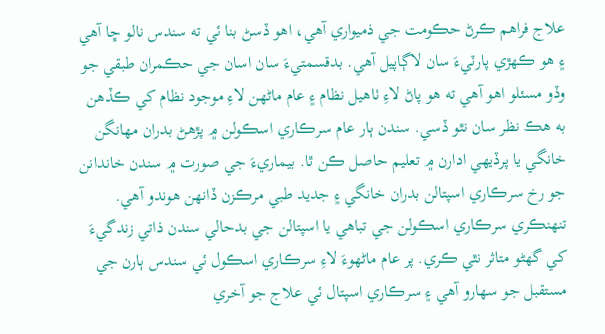علاج فراهم ڪرڻ حڪومت جي ذميواري آهي، اهو ڏسڻ بنا ئي ته سندس نالو ڇا آهي ۽ هو ڪهڙي پارٽيءَ سان لاڳاپيل آهي. بدقسمتيءَ سان اسان جي حڪمران طبقي جو وڏو مسئلو اهو آهي ته هو پاڻ لاءِ ٺاهيل نظام ۽ عام ماڻهن لاءِ موجود نظام کي ڪڏهن به هڪ نظر سان نٿو ڏسي. سندن ٻار عام سرڪاري اسڪولن ۾ پڙهڻ بدران مهانگن خانگي يا پرڏيهي ادارن ۾ تعليم حاصل ڪن ٿا. بيماريءَ جي صورت ۾ سندن خاندانن جو رخ سرڪاري اسپتالن بدران خانگي ۽ جديد طبي مرڪزن ڏانهن هوندو آهي. تنهنڪري سرڪاري اسڪولن جي تباهي يا اسپتالن جي بدحالي سندن ذاتي زندگيءَ کي گهڻو متاثر نٿي ڪري. پر عام ماڻهوءَ لاءِ سرڪاري اسڪول ئي سندس ٻارن جي مستقبل جو سهارو آهي ۽ سرڪاري اسپتال ئي علاج جو آخري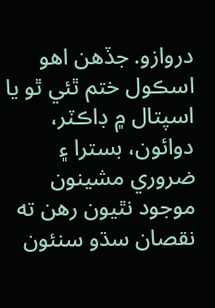دروازو. جڏهن اهو اسڪول ختم ٿئي ٿو يا اسپتال ۾ ڊاڪٽر، دوائون، بسترا ۽ ضروري مشينون موجود نٿيون رهن ته نقصان سڌو سنئون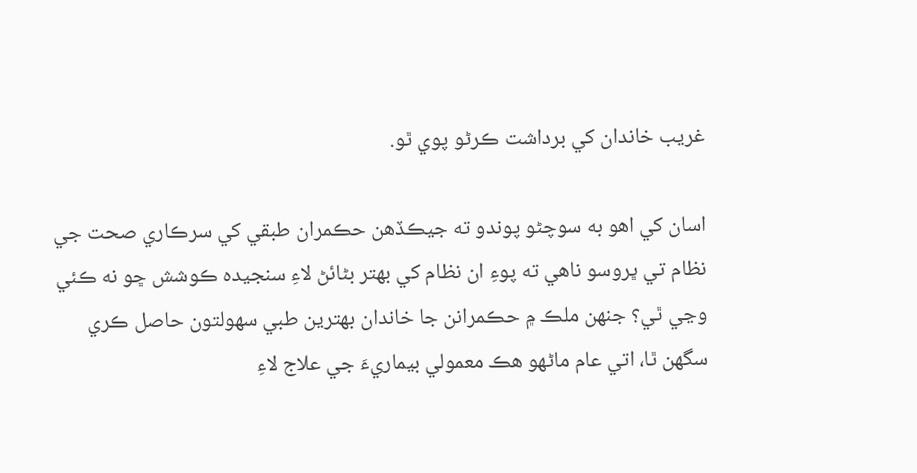غريب خاندان کي برداشت ڪرڻو پوي ٿو.

اسان کي اهو به سوچڻو پوندو ته جيڪڏهن حڪمران طبقي کي سرڪاري صحت جي نظام تي ڀروسو ناهي ته پوءِ ان نظام کي بهتر بڻائڻ لاءِ سنجيده ڪوشش ڇو نه ڪئي وڃي ٿي؟ جنهن ملڪ ۾ حڪمرانن جا خاندان بهترين طبي سهولتون حاصل ڪري سگهن ٿا، اتي عام ماڻهو هڪ معمولي بيماريءَ جي علاج لاءِ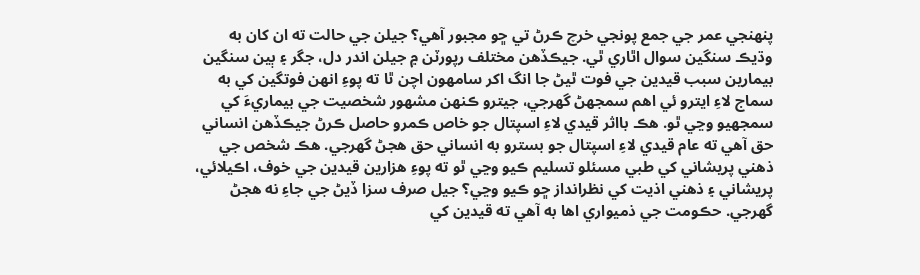پنهنجي عمر جي جمع پونجي خرچ ڪرڻ تي ڇو مجبور آهي؟ جيلن جي حالت ته ان کان به وڌيڪ سنگين سوال اٿاري ٿي. جيڪڏهن مختلف رپورٽن ۾ جيلن اندر دل، جگر ۽ ٻين سنگين بيمارين سبب قيدين جي فوت ٿيڻ جا انگ اکر سامهون اچن ٿا ته پوءِ انهن فوتگين کي به سماج لاءِ ايترو ئي اهم سمجهڻ گهرجي، جيترو ڪنهن مشهور شخصيت جي بيماريءَ کي سمجهيو وڃي ٿو. هڪ بااثر قيدي لاءِ اسپتال جو خاص ڪمرو حاصل ڪرڻ جيڪڏهن انساني حق آهي ته عام قيدي لاءِ اسپتال جو بسترو به انساني حق هجڻ گهرجي. هڪ شخص جي ذهني پريشاني کي طبي مسئلو تسليم ڪيو وڃي ٿو ته پوءِ هزارين قيدين جي خوف، اڪيلائي، پريشاني ۽ ذهني اذيت کي نظرانداز ڇو ڪيو وڃي؟ جيل صرف سزا ڏيڻ جي جاءِ نه هجڻ گهرجي. حڪومت جي ذميواري اها به آهي ته قيدين کي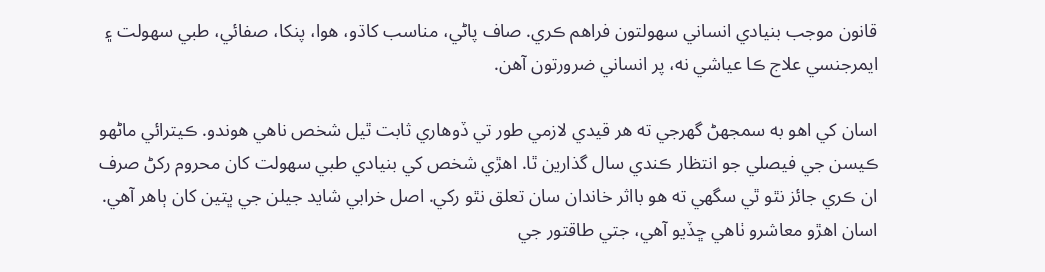قانون موجب بنيادي انساني سهولتون فراهم ڪري. صاف پاڻي، مناسب کاڌو، هوا، پنکا، صفائي، طبي سهولت ۽ ايمرجنسي علاج ڪا عياشي نه، پر انساني ضرورتون آهن.

اسان کي اهو به سمجهڻ گهرجي ته هر قيدي لازمي طور تي ڏوهاري ثابت ٿيل شخص ناهي هوندو. ڪيترائي ماڻهو ڪيسن جي فيصلي جو انتظار ڪندي سال گذارين ٿا. اهڙي شخص کي بنيادي طبي سهولت کان محروم رکڻ صرف ان ڪري جائز نٿو ٿي سگهي ته هو بااثر خاندان سان تعلق نٿو رکي. اصل خرابي شايد جيلن جي ڀتين کان ٻاهر آهي. اسان اهڙو معاشرو ٺاهي ڇڏيو آهي، جتي طاقتور جي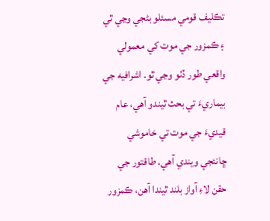تڪليف قومي مسئلو بڻجي وڃي ٿي ۽ ڪمزور جي موت کي معمولي واقعي طور ڏٺو وڃي ٿو. اشرافيه جي بيماريءَ تي بحث ٿيندو آهي، عام قيديءَ جي موت تي خاموشي ڇانئجي ويندي آهي. طاقتور جي حقن لاءِ آواز بلند ٿيندا آهن، ڪمزور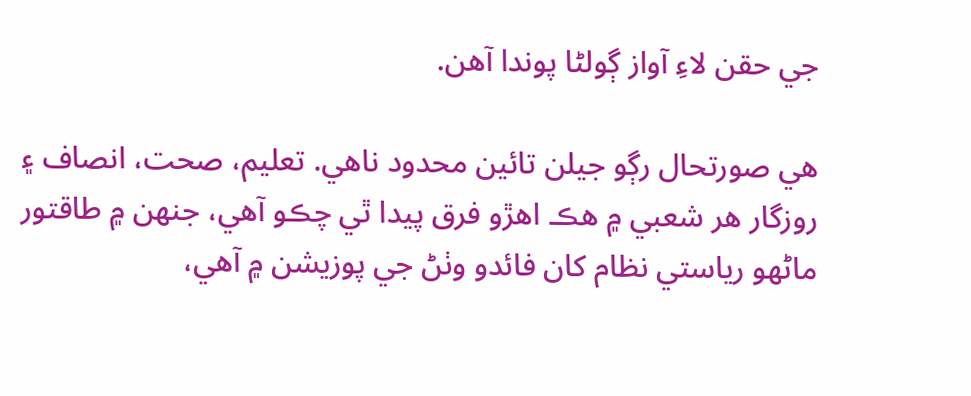جي حقن لاءِ آواز ڳولڻا پوندا آهن.

هي صورتحال رڳو جيلن تائين محدود ناهي. تعليم، صحت، انصاف ۽ روزگار هر شعبي ۾ هڪ اهڙو فرق پيدا ٿي چڪو آهي، جنهن ۾ طاقتور ماڻهو رياستي نظام کان فائدو وٺڻ جي پوزيشن ۾ آهي،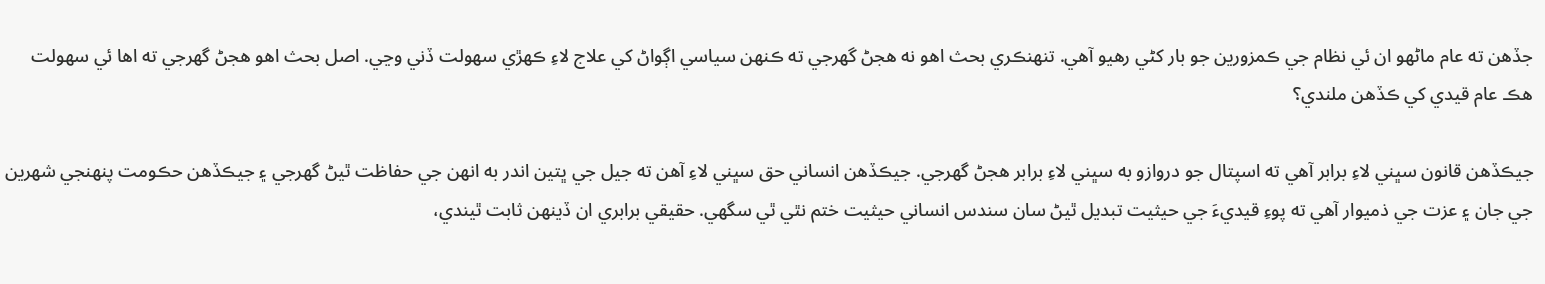جڏهن ته عام ماڻهو ان ئي نظام جي ڪمزورين جو بار کڻي رهيو آهي. تنهنڪري بحث اهو نه هجڻ گهرجي ته ڪنهن سياسي اڳواڻ کي علاج لاءِ ڪهڙي سهولت ڏني وڃي. اصل بحث اهو هجڻ گهرجي ته اها ئي سهولت هڪ عام قيدي کي ڪڏهن ملندي؟

جيڪڏهن قانون سڀني لاءِ برابر آهي ته اسپتال جو دروازو به سڀني لاءِ برابر هجڻ گهرجي. جيڪڏهن انساني حق سڀني لاءِ آهن ته جيل جي ڀتين اندر به انهن جي حفاظت ٿيڻ گهرجي ۽ جيڪڏهن حڪومت پنهنجي شهرين جي جان ۽ عزت جي ذميوار آهي ته پوءِ قيديءَ جي حيثيت تبديل ٿيڻ سان سندس انساني حيثيت ختم نٿي ٿي سگهي. حقيقي برابري ان ڏينهن ثابت ٿيندي،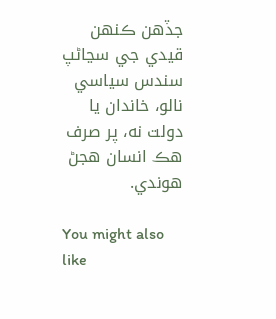جڏهن ڪنهن قيدي جي سڃاڻپ سندس سياسي نالو، خاندان يا دولت نه، پر صرف هڪ انسان هجڻ هوندي.

You might also like